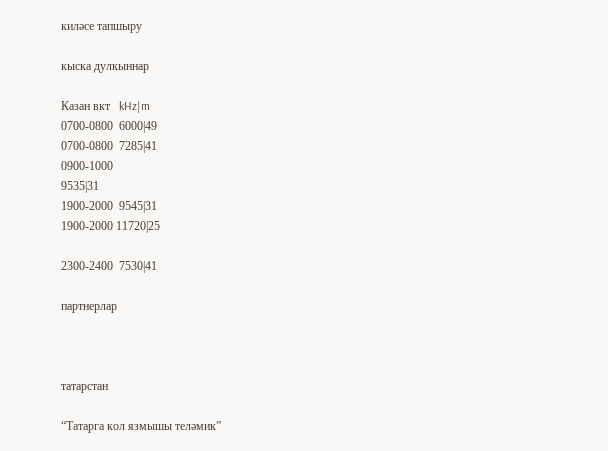киләсе тапшыру

кыска дулкыннар

Казан вкт   kHz|m
0700-0800  6000|49
0700-0800  7285|41
0900-1000
9535|31
1900-2000  9545|31
1900-2000 11720|25

2300-2400  7530|41

партнерлар



татарстан

“Татарга кол язмышы теләмик”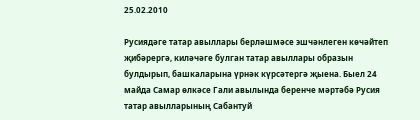25.02.2010

Русиядәге татар авыллары берләшмәсе эшчәнлеген көчәйтеп җибәрергә, киләчәге булган татар авыллары образын булдырып, башкаларына үрнәк күрсәтергә җыена. Быел 24 майда Самар өлкәсе Гали авылында беренче мәртәбә Русия татар авылларының Сабантуй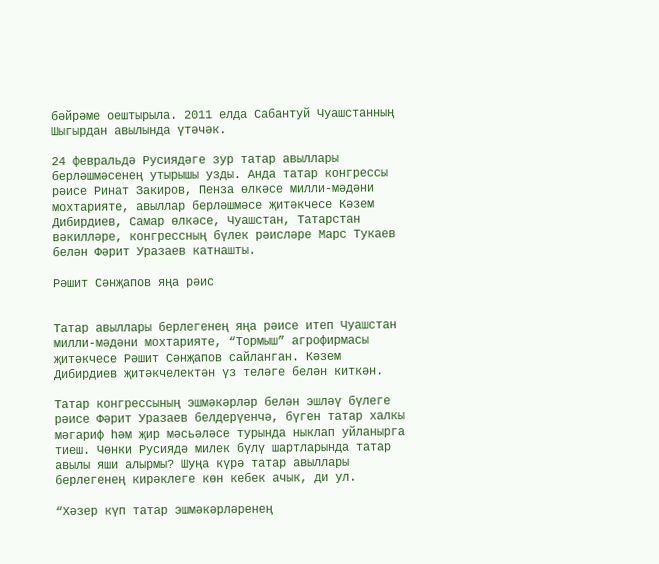бәйрәме оештырыла. 2011 елда Сабантуй Чуашстанның Шыгырдан авылында үтәчәк.

24 февральдә Русиядәге зур татар авыллары берләшмәсенең утырышы узды. Анда татар конгрессы рәисе Ринат Закиров, Пенза өлкәсе милли-мәдәни мохтарияте, авыллар берләшмәсе җитәкчесе Кәзем Дибирдиев, Самар өлкәсе, Чуашстан, Татарстан вәкилләре, конгрессның бүлек рәисләре Марс Тукаев белән Фәрит Уразаев катнашты.

Рәшит Сәнҗапов яңа рәис


Татар авыллары берлегенең яңа рәисе итеп Чуашстан милли-мәдәни мохтарияте, “Тормыш” агрофирмасы җитәкчесе Рәшит Сәнҗапов сайланган. Кәзем Дибирдиев җитәкчелектән үз теләге белән киткән.

Татар конгрессының эшмәкәрләр белән эшләү бүлеге рәисе Фәрит Уразаев белдерүенчә, бүген татар халкы мәгариф һәм җир мәсьәләсе турында ныклап уйланырга тиеш. Чөнки Русиядә милек бүлү шартларында татар авылы яши алырмы? Шуңа күрә татар авыллары берлегенең кирәклеге көн кебек ачык, ди ул.

“Хәзер күп татар эшмәкәрләренең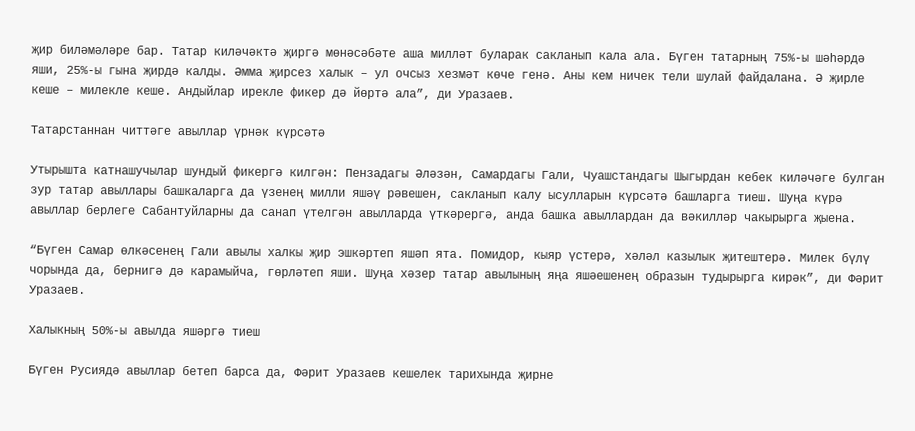җир биләмәләре бар. Татар киләчәктә җиргә мөнәсәбәте аша милләт буларак сакланып кала ала. Бүген татарның 75%-ы шәһәрдә яши, 25%-ы гына җирдә калды. Әмма җирсез халык – ул очсыз хезмәт көче генә. Аны кем ничек тели шулай файдалана. Ә җирле кеше – милекле кеше. Андыйлар ирекле фикер дә йөртә ала”, ди Уразаев.

Татарстаннан читтәге авыллар үрнәк күрсәтә

Утырышта катнашучылар шундый фикергә килгән: Пензадагы Әләзән, Самардагы Гали, Чуашстандагы Шыгырдан кебек киләчәге булган зур татар авыллары башкаларга да үзенең милли яшәү рәвешен, сакланып калу ысулларын күрсәтә башларга тиеш. Шуңа күрә авыллар берлеге Сабантуйларны да санап үтелгән авылларда үткәрергә, анда башка авыллардан да вәкилләр чакырырга җыена.

“Бүген Самар өлкәсенең Гали авылы халкы җир эшкәртеп яшәп ята. Помидор, кыяр үстерә, хәләл казылык җитештерә. Милек бүлү чорында да, бернигә дә карамыйча, гөрләтеп яши. Шуңа хәзер татар авылының яңа яшәешенең образын тудырырга кирәк”, ди Фәрит Уразаев.

Халыкның 50%-ы авылда яшәргә тиеш

Бүген Русиядә авыллар бетеп барса да, Фәрит Уразаев кешелек тарихында җирне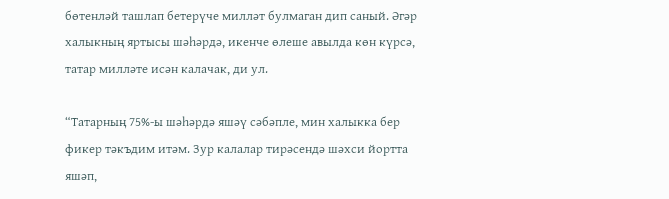бөтенләй ташлап бетерүче милләт булмаган дип саный. Әгәр халыкның яртысы шәһәрдә, икенче өлеше авылда көн күрсә, татар милләте исән калачак, ди ул.

“Татарның 75%-ы шәһәрдә яшәү сәбәпле, мин халыкка бер фикер тәкъдим итәм. Зур калалар тирәсендә шәхси йортта яшәп,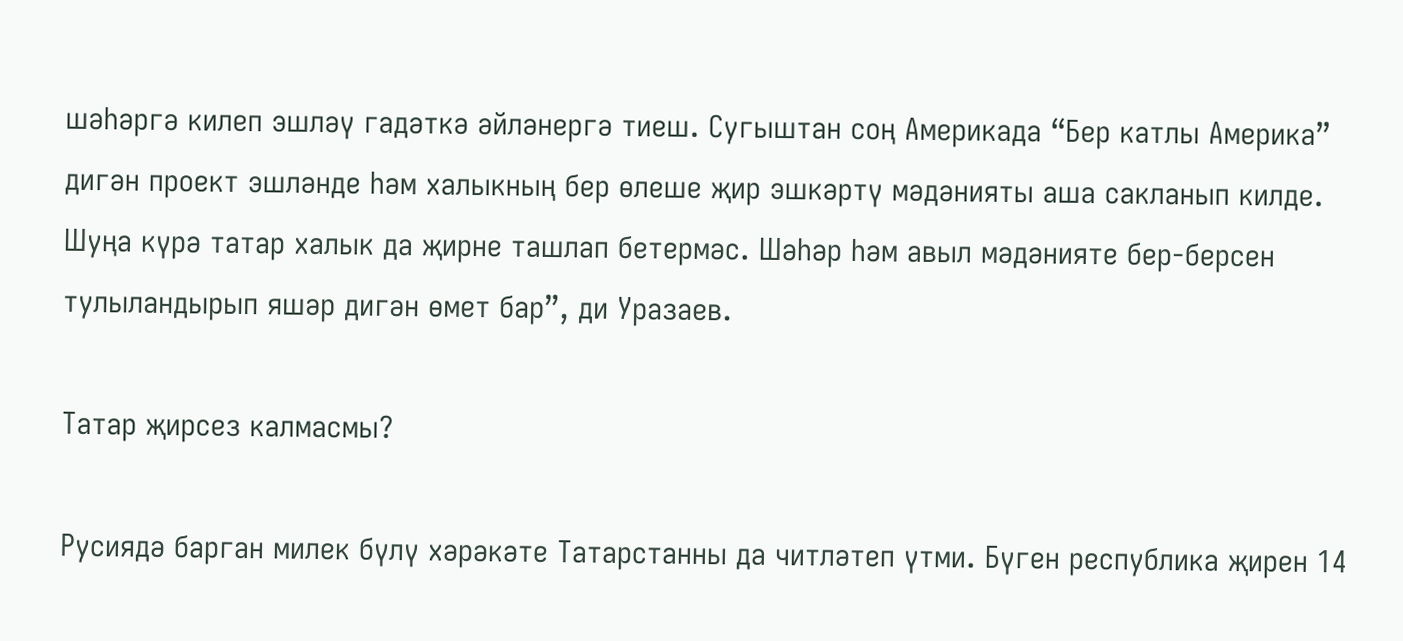шәһәргә килеп эшләү гадәткә әйләнергә тиеш. Сугыштан соң Америкада “Бер катлы Америка” дигән проект эшләнде һәм халыкның бер өлеше җир эшкәртү мәдәнияты аша сакланып килде. Шуңа күрә татар халык да җирне ташлап бетермәс. Шәһәр һәм авыл мәдәнияте бер-берсен тулыландырып яшәр дигән өмет бар”, ди Уразаев.

Татар җирсез калмасмы?

Русиядә барган милек бүлү хәрәкәте Татарстанны да читләтеп үтми. Бүген республика җирен 14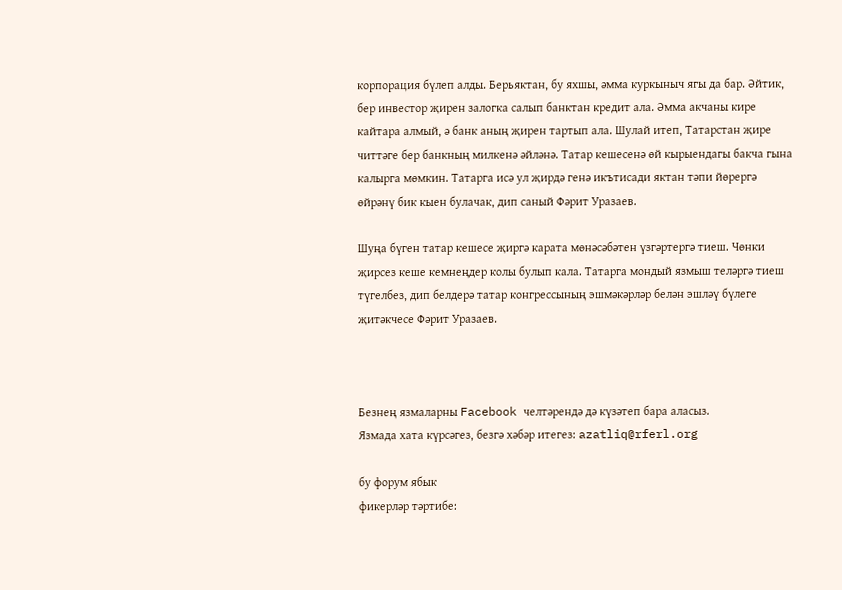корпорация бүлеп алды. Берьяктан, бу яхшы, әмма куркыныч ягы да бар. Әйтик, бер инвестор җирен залогка салып банктан кредит ала. Әмма акчаны кире кайтара алмый, ә банк аның җирен тартып ала. Шулай итеп, Татарстан җире читтәге бер банкның милкенә әйләнә. Татар кешесенә өй кырыендагы бакча гына калырга мөмкин. Татарга исә ул җирдә генә икътисади яктан тәпи йөрергә өйрәнү бик кыен булачак, дип саный Фәрит Уразаев.

Шуңа бүген татар кешесе җиргә карата мөнәсәбәтен үзгәртергә тиеш. Чөнки җирсез кеше кемнеңдер колы булып кала. Татарга мондый язмыш теләргә тиеш түгелбез, дип белдерә татар конгрессының эшмәкәрләр белән эшләү бүлеге җитәкчесе Фәрит Уразаев.



Безнең язмаларны Facebook челтәрендә дә күзәтеп бара аласыз.
Язмада хата күрсәгез, безгә хәбәр итегез: azatliq@rferl.org

бу форум ябык
фикерләр тәртибе: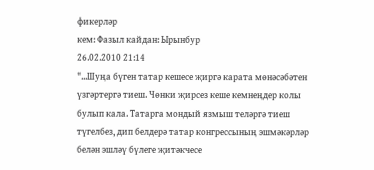фикерләр
кем: Фазыл кайдан: Ырынбур
26.02.2010 21:14
"...Шуңа бүген татар кешесе җиргә карата мөнәсәбәтен үзгәртергә тиеш. Чөнки җирсез кеше кемнеңдер колы булып кала. Татарга мондый язмыш теләргә тиеш түгелбез, дип белдерә татар конгрессының эшмәкәрләр белән эшләү бүлеге җитәкчесе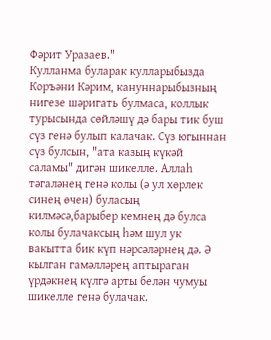Фәрит Уразаев."
Кулланма буларак кулларыбызда Коръәни Кәрим, кануннарыбызның нигезе шәригать булмаса, коллык турысында сөйләшү дә бары тик буш сүз генә булып калачак. Сүз югыннан сүз булсын, "ата казың күкәй саламы" дигән шикелле. Аллаһ тәгаләнең генә колы (ә ул хөрлек синең өчен) буласың килмәсә,барыбер кемнең дә булса колы булачаксың һәм шул ук вакытта бик күп нәрсәләрнең дә. Ә кылган гамәлләрең аптыраган үрдәкнең күлгә арты белән чумуы шикелле генә булачак.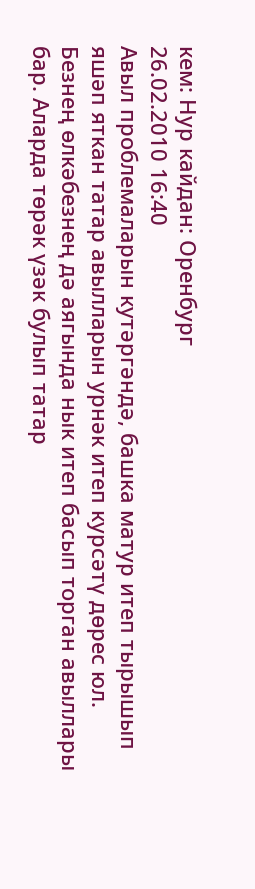кем: Нур кайдан: Оренбург
26.02.2010 16:40
Авыл проблемаларын кутәргәндә, башка матур итеп тырышып яшәп яткан татар авылларын урнәк итеп курсәтү дөрес юл. Безнең өлкәбезнең дә аягында нык итеп басып торган авыллары бар. Аларда төрәк үзәк булып татар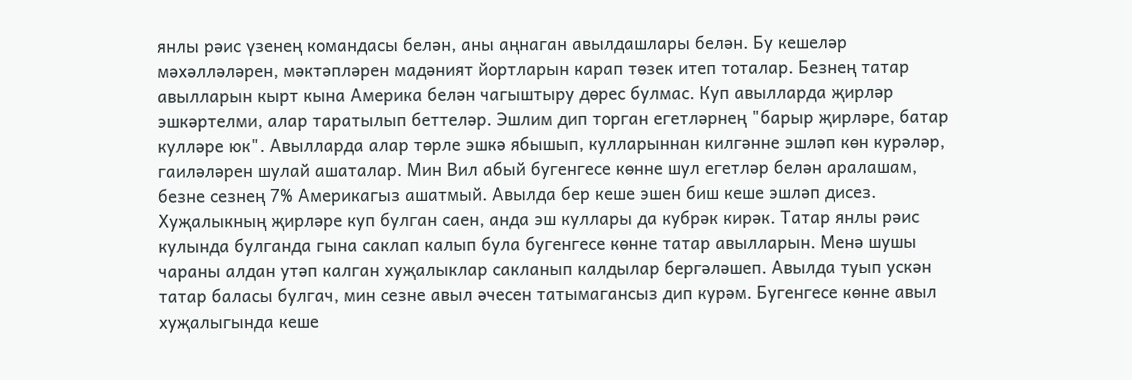янлы рәис үзенең командасы белән, аны аңнаган авылдашлары белән. Бу кешеләр мәхәлләләрен, мәктәпләрен мадәният йортларын карап төзек итеп тоталар. Безнең татар авылларын кырт кына Америка белән чагыштыру дөрес булмас. Куп авылларда җирләр эшкәртелми, алар таратылып беттеләр. Эшлим дип торган егетләрнең "барыр җирләре, батар кулләре юк". Авылларда алар төрле эшкә ябышып, кулларыннан килгәнне эшләп көн курәләр, гаиләләрен шулай ашаталар. Мин Вил абый бугенгесе көнне шул егетләр белән аралашам, безне сезнең 7% Америкагыз ашатмый. Авылда бер кеше эшен биш кеше эшләп дисез. Хуҗалыкның җирләре куп булган саен, анда эш куллары да кубрәк кирәк. Татар янлы рәис кулында булганда гына саклап калып була бугенгесе көнне татар авылларын. Менә шушы чараны алдан утәп калган хуҗалыклар сакланып калдылар бергәләшеп. Авылда туып ускән татар баласы булгач, мин сезне авыл әчесен татымагансыз дип курәм. Бугенгесе көнне авыл хуҗалыгында кеше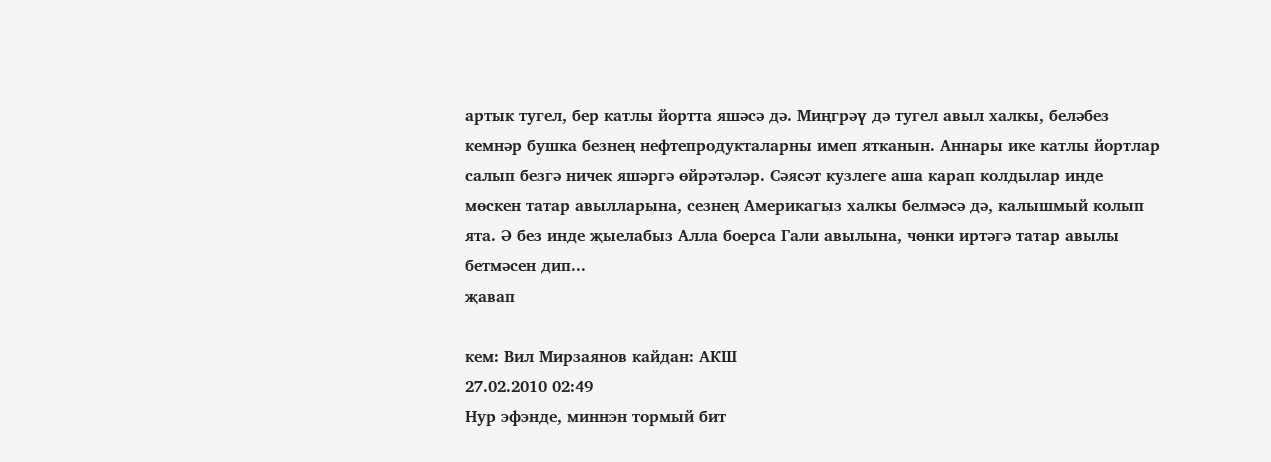артык тугел, бер катлы йортта яшәсә дә. Миңгрәү дә тугел авыл халкы, беләбез кемнәр бушка безнең нефтепродукталарны имеп ятканын. Аннары ике катлы йортлар салып безгә ничек яшәргә өйрәтәләр. Сәясәт кузлеге аша карап колдылар инде мөскен татар авылларына, сезнең Америкагыз халкы белмәсә дә, калышмый колып ята. Ә без инде җыелабыз Алла боерса Гали авылына, чөнки иртәгә татар авылы бетмәсен дип...
җавап

кем: Вил Мирзаянов кайдан: АКШ
27.02.2010 02:49
Нур эфэнде, миннэн тормый бит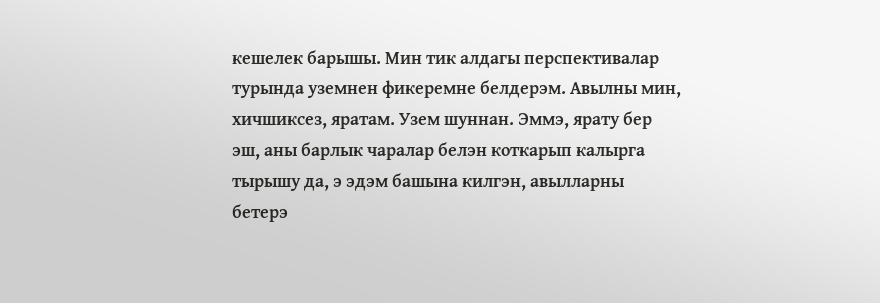кешелек барышы. Мин тик алдагы перспективалар турында уземнен фикеремне белдерэм. Авылны мин, хичшиксез, яратам. Узем шуннан. Эммэ, ярату бер эш, аны барлык чаралар белэн коткарып калырга тырышу да, э эдэм башына килгэн, авылларны бетерэ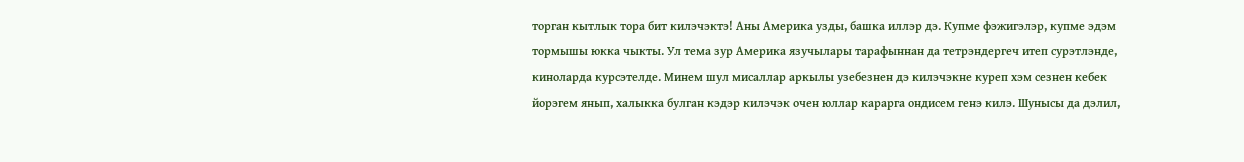торган кытлык тора бит килэчэктэ! Аны Америка узды, башка иллэр дэ. Купме фэжигэлэр, купме эдэм тормышы юкка чыкты. Ул тема зур Америка язучылары тарафыннан да тетрэндергеч итеп сурэтлэнде, киноларда курсэтелде. Минем шул мисаллар аркылы узебезнен дэ килэчэкне куреп хэм сезнен кебек йорэгем янып, халыкка булган кэдэр килэчэк очен юллар карарга ондисем генэ килэ. Шунысы да дэлил,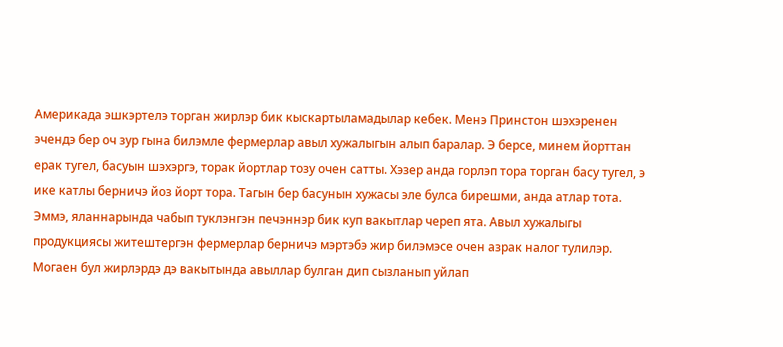Америкада эшкэртелэ торган жирлэр бик кыскартыламадылар кебек. Менэ Принстон шэхэренен эчендэ бер оч зур гына билэмле фермерлар авыл хужалыгын алып баралар. Э берсе, минем йорттан ерак тугел, басуын шэхэргэ, торак йортлар тозу очен сатты. Хэзер анда горлэп тора торган басу тугел, э ике катлы берничэ йоз йорт тора. Тагын бер басунын хужасы эле булса бирешми, анда атлар тота. Эммэ, яланнарында чабып туклэнгэн печэннэр бик куп вакытлар череп ята. Авыл хужалыгы продукциясы житештергэн фермерлар берничэ мэртэбэ жир билэмэсе очен азрак налог тулилэр. Могаен бул жирлэрдэ дэ вакытында авыллар булган дип сызланып уйлап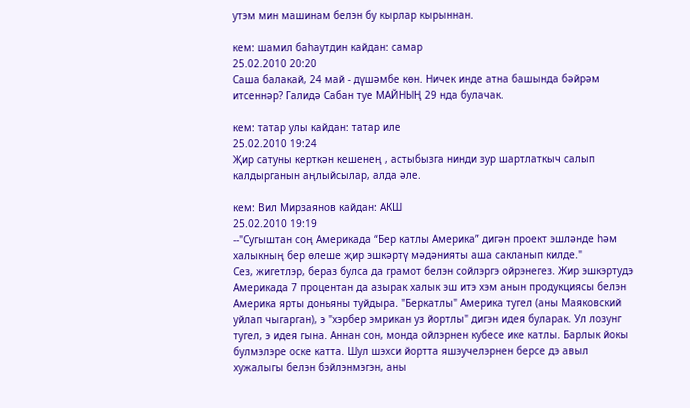утэм мин машинам белэн бу кырлар кырыннан.

кем: шамил баһаутдин кайдан: самар
25.02.2010 20:20
Саша балакай, 24 май - дүшәмбе көн. Ничек инде атна башында бәйрәм итсеннәр? Галидә Сабан туе МАЙНЫҢ 29 нда булачак.

кем: татар улы кайдан: татар иле
25.02.2010 19:24
Җир сатуны керткән кешенең , астыбызга нинди зур шартлаткыч салып калдырганын аңлыйсылар, алда әле.

кем: Вил Мирзаянов кайдан: АКШ
25.02.2010 19:19
--"Сугыштан соң Америкада “Бер катлы Америка” дигән проект эшләнде һәм халыкның бер өлеше җир эшкәртү мәдәнияты аша сакланып килде."
Сез, жигетлэр, бераз булса да грамот белэн сойлэргэ ойрэнегез. Жир эшкэртудэ Америкада 7 процентан да азырак халык эш итэ хэм анын продукциясы белэн Америка ярты доньяны туйдыра. "Беркатлы" Америка тугел (аны Маяковский уйлап чыгарган), э "хэрбер эмрикан уз йортлы" дигэн идея буларак. Ул лозунг тугел, э идея гына. Аннан сон, монда ойлэрнен кубесе ике катлы. Барлык йокы булмэлэре оске катта. Шул шэхси йортта яшэучелэрнен берсе дэ авыл хужалыгы белэн бэйлэнмэгэн, аны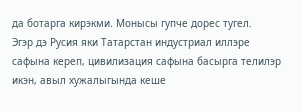да ботарга кирэкми. Монысы гупче дорес тугел.
Эгэр дэ Русия яки Татарстан индустриал иллэре сафына кереп, цивилизация сафына басырга телилэр икэн, авыл хужалыгында кеше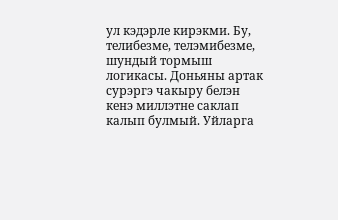ул кэдэрле кирэкми. Бу, телибезме, телэмибезме, шундый тормыш логикасы. Доньяны артак сурэргэ чакыру белэн кенэ миллэтне саклап калып булмый. Уйларга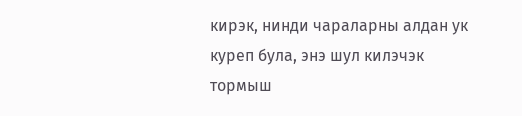кирэк, нинди чараларны алдан ук куреп була, энэ шул килэчэк тормыш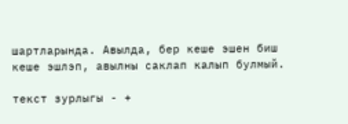шартларында. Авылда, бер кеше эшен биш кеше эшлэп, авылны саклап калып булмый.

текст зурлыгы - +